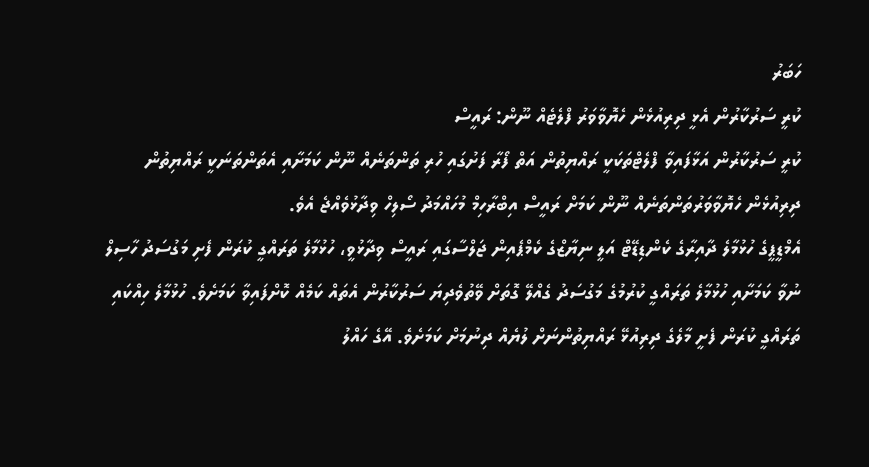ހަބަރު
ކުރީ ސަރުކާރުން އެޅީ ދިރިއުޅެން ހެޔޮވާވަރު ފްލެޓެއް ނޫން: ރައީސް
ކުރީ ސަރުކާރުން އަޅާފައިވާ ފްލެޓްތަކަކީ ރައްޔިތުން އަތް ފޯރާ ފަށުގައި ހުރި ތަންތަނެއް ނޫން ކަމަށާއި އެތަންތަނަކީ ރައްޔިތުން ދިރިއުޅެން ހެޔޮވާވަރުތަންތަނެއް ނޫން ކަމަށް ރައީސް އިބްރާހިމް މުހައްމަދު ސޯލިހް ވިދާޅުވެއްޖެ އެވެ.
އެމްޑީޕީގެ ހުޅުމާލެ ދާއިރާގެ ކެންޑިޑޭޓް އަލީ ނިޔާޒްގެ ކެމްޕެއިން ޖަލްސާގައި ރައީސް ވިދާޅުވީ، ހުޅުމާލެ ތަރައްގީ ކުރަން ފެށި މަގުސަދު ހާސިލް ނުވާ ކަމަށާއި ހުޅުމާލެ ތަރައްގީ ކުރުމުގެ މަގުސަދު ގެއްލޭ ގޮތަށް ވޭތުވެދިޔަ ސަރުކާރުން އެތައް ކަމެއް ކޮށްފައިވާ ކަމަށެވެ. ހުޅުމާލެ ހިއްކައި ތަރައްގީ ކުރަން ފެށީ މާލެގެ ދިރިއުޅޭ ރައްޔިތުންނަށް ލުޔެއް ދިނުމަށް ކަމަށެވެ. އޭގެ ހައްލު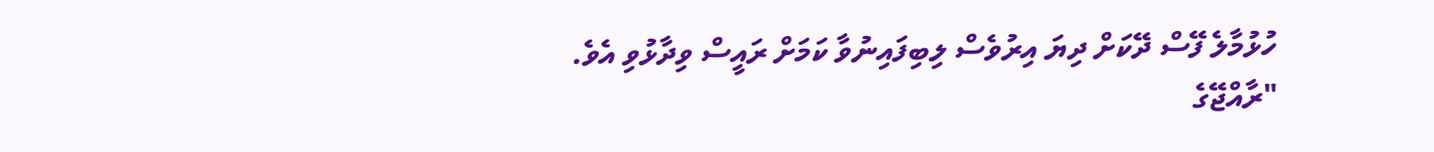ހުޅުމާލެ ފޭސް ދޭކަށް ދިޔަ އިރުވެސް ލިބިފައިނުވާ ކަމަށް ރައީސް ވިދާޅުވި އެވެ.
"ރާއްޖޭގެ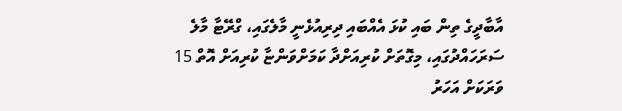އާބާދީގެ ތިން ބައި ކުޅަ އެއްބައި ދިރިއުޅެނީ މާލެގައި، ގްރޭޓާ މާލެ ސަރަހައްދުގައި، މިގޮތަށް ކުރިއަށްދާ ކަމަށްވަންޏާ ކުރިއަށް އޮތް 15 ވަރަކަށް އަހަރު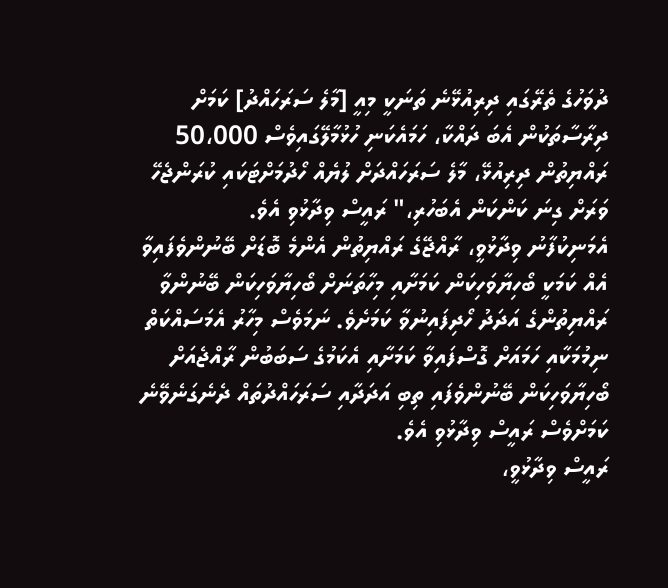ދުވަހުގެ ތެރޭގައި ދިރިއުޅޭނެ ތަނަކީ މިއީ [މާލެ ސަރަހައްދު] ކަމަށް ދިރާސާތަކުން އެބަ ދައްކާ، ހަމައެކަނި ހުޅުމާލޭގައިވެސް 50،000 ރައްޔިތުން ދިރިއުޅޭ، މާލެ ސަރަހައްދަށް ލުޔެއް ހޯދުމަށްޓަކައި ކުރަންޖެހޭ ވަރަށް ގިނަ ކަންކަން އެބަހުރި،" ރައީސް ވިދާޅުވި އެވެ.
އެމަނިކުފާނު ވިދާޅުވީ، ރާއްޖޭގެ ރައްޔިތުން އެންމެ ބޮޑަށް ބޭނުންވެފައިވާ އެއް ކަމަކީ ބޯހިޔާވަހިކަން ކަމަށާއި މިހާތަނަށް ބޯހިޔާވަހިކަން ބޭނުންވާ ރައްޔިތުންގެ އަދަދު ހޯދިފައިނުވާ ކަމަށެވެ. ނަމަވެސް މިހާރު އެމަސައްކަތް ނިމުމަކާއި ހަމައަށް ގޮސްފައިވާ ކަމަށާއި އެކަމުގެ ސަބަބުން ރާއްޖެއަށް ބޯހިޔާވަހިކަން ބޭނުންވެފައި ތިބި އަދަދާއި ސަރަހައްދުތައް ދެނެގަނެވޭނެ ކަމަށްވެސް ރައީސް ވިދާޅުވި އެވެ.
ރައީސް ވިދާޅުވީ،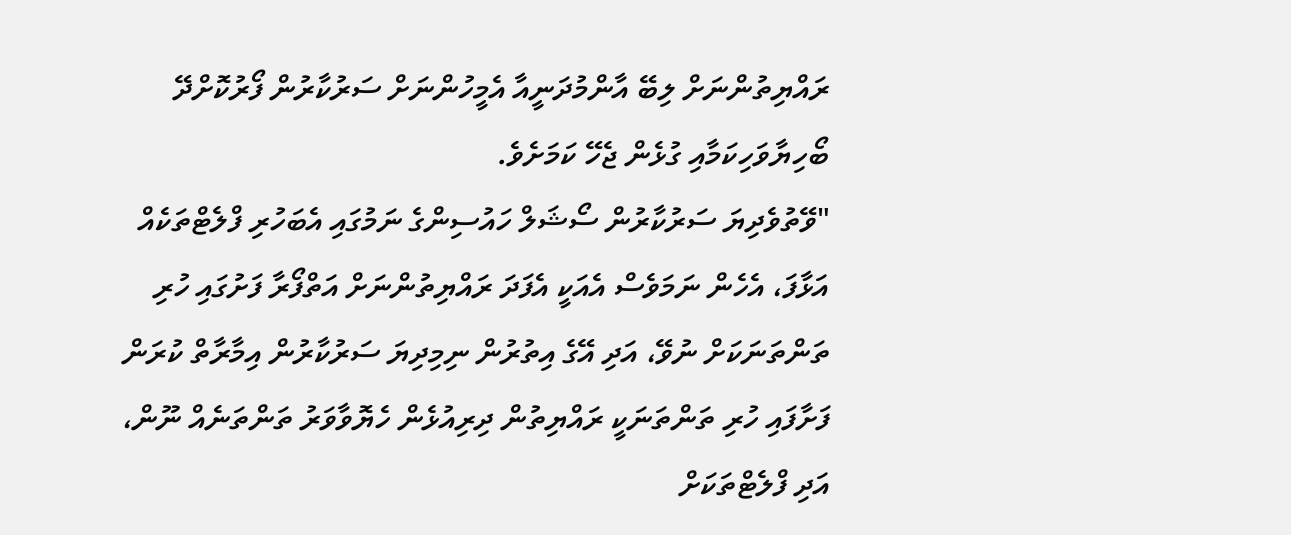ރައްޔިތުންނަށް ލިބޭ އާންމުދަނީއާ އެމީހުންނަށް ސަރުކާރުން ފޯރުކޮށްދޭ ބޯހިޔާވަހިކަމާއި ގުޅެން ޖެހޭ ކަމަށެވެ.
"ވޭތުވެދިޔަ ސަރުކާރުން ސޯޝަލް ހައުސިންގެ ނަމުގައި އެބަހުރި ފްލެޓްތަކެއް އަޅާފަ، އެހެން ނަމަވެސް އެއަކީ އެފަދަ ރައްޔިތުންނަށް އަތްފޯރާ ފަށުގައި ހުރި ތަންތަނަކަށް ނުވޭ، އަދި އޭގެ އިތުރުން ނިމިދިޔަ ސަރުކާރުން އިމާރާތް ކުރަން ފަށާފައި ހުރި ތަންތަނަކީ ރައްޔިތުން ދިރިއުޅެން ހެޔޮވާވަރު ތަންތަނެއް ނޫން، އަދި ފްލެޓްތަކަށް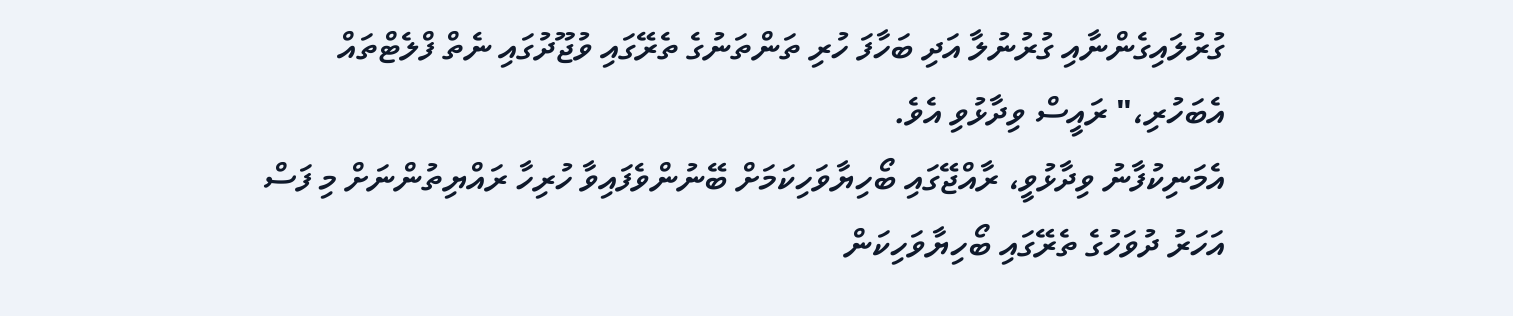ގުރުލައިގެންނާއި ގުރުނުލާ އަދި ބަހާފަ ހުރި ތަންތަނުގެ ތެރޭގައި ވުޖޫދުގައި ނެތް ފްލެޓްތައް އެބަހުރި،" ރައީސް ވިދާޅުވި އެވެ.
އެމަނިކުފާނު ވިދާޅުވީ، ރާއްޖޭގައި ބޯހިޔާވަހިކަމަށް ބޭނުންވެފައިވާ ހުރިހާ ރައްޔިތުންނަށް މި ފަސް އަހަރު ދުވަހުގެ ތެރޭގައި ބޯހިޔާވަހިކަން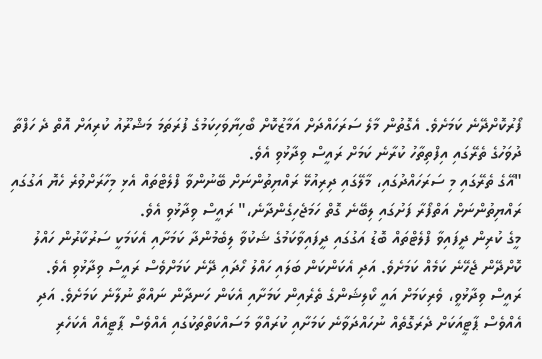ފޯރުކޮށްދޭނެ ކަމަށެވެ. އެގޮތުން މާލެ ސަރަހައްދަށް އަމާޒުކޮށް ބޯހިޔާވަހިކަމުގެ ފުރަތަމަ މަޝްރޫއު ކުރިއަށް އޮތް ދެ ހަފްތާ ދުވަހުގެ ތެރޭގައި އިފްތިތާހު ކުރާނެ ކަމަށް ރައީސް ވިދާޅުވި އެވެ.
"އޭގެ ތެރޭގައި މި ސަރަހައްދުގައި، މާލޭގައި ދިރިއުޅޭ ރައްޔިތުންނަށް ބޭނުންވާ ފްލެޓްތައް އެޅި މިހާރަށްވުރެ ހެޔޮ އަގުގައި ރައްޔިތުންނަށް އަތްފޯރާ ފަށުގައި ލިބޭނެ ގޮތް ހަމަޖެހިގެންދާނެ،" ރައީސް ވިދާޅުވި އެވެ.
މީގެ ކުރިން ދީފައިވާ ފްލެޓްތައް ބޮޑު އަގުގައި ދީފައިވާކަމުގެ ޝަކުވާ ލިބެމުންދާ ކަމަށާއި އެކަމަކީ ސަރުކާރުން ހައްލު ކޮށްދޭން ޖެހޭނެ ކަމެއް ކަމަށެވެ. އަދި އެކަންކަން ބަލައި ހައްލު ހޯދައި ދޭނެ ކަމަށްވެސް ރައީސް ވިދާޅުވި އެވެ.
ރައީސް ވިދާޅުވީ، ވެރިކަމަށް އައީ ކޯލިޝަންގެ ތެރެއިން ކަމަށާއި އެކަން ހަނދާން ނައްތާ ނުލާނެ ކަމަށެވެ. އަދި އެއްވެސް ޕާޓީއަކަށް ދެރަގޮތެއް ނުހައްދަވާނެ ކަމަށާއި ކުރައްވާ މަސައްކަތްތަކުގައި އެއްވެސް ޕާޓީއެއް އެކަހެރި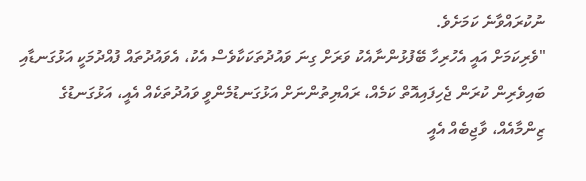ނުކުރައްވާނެ ކަމަށެވެ.
"ވެރިކަމަށް އައީ އެހުރިހާ ބޭފުޅުންނާއެކު ވަރަށް ގިނަ ވައުދުތަކަކާވެސް އެކު، އެވައުދުތައް ފުއްދުމަކީ އަޅުގަނޑާއި ބައިވެރިން ކުރަން ޖެހިފައިއޮތް ކަމެއް، ރައްޔިތުންނަށް އަޅުގަނޑުމެންވީ ވައުދުތަކެއް އެއީ، އަޅުގަނޑުގެ ޒިންމާއެއް، ވާޖިބެއް އެއީ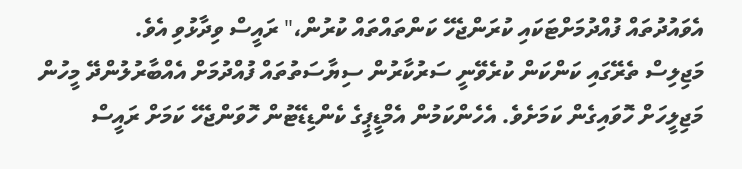އެވައުދުތައް ފުއްދުމަށްޓަކައި ކުރަންޖެހޭ ކަންތައްތައް ކުރުން،" ރައީސް ވިދާޅުވި އެވެ.
މަޖިލިސް ތެރޭގައި ކަންކަން ކުރެވޭނީ ސަރުކާރުން ސިޔާސަތުތައް ފުއްދުމަށް އެއްބާރުލުންދޭ މީހުން މަޖިލީހަށް ހޮވައިގެން ކަމަށެވެ. އެހެންކަމުން އެމްޑީޕީގެ ކެންޑިޑޭޓުން ހޮވަންޖެހޭ ކަމަށް ރައީސް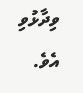ވިދާޅުވި އެވެ.